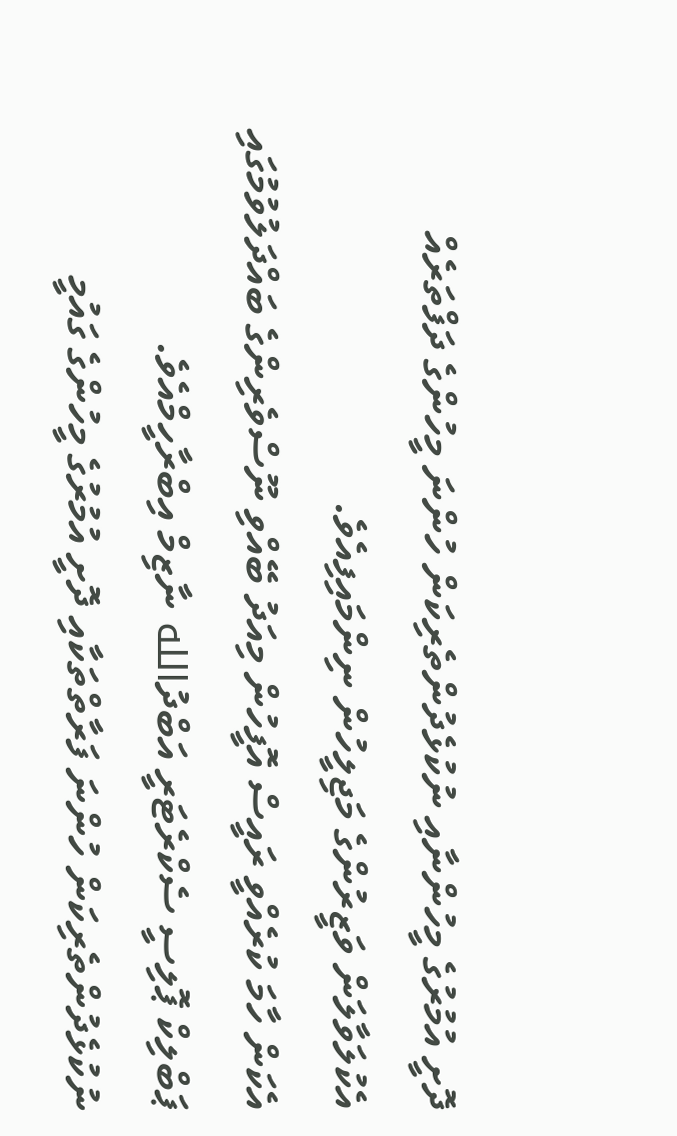ދޮށީ އުމުރުގެ މީހުންނާއި ނުކުޅެދުންތެރިކަން ހުންނަ މީހުންގެ ދަފްތަރެއް އެކުލަވާލަން ވަޒީރުންގެ މަޖިލީހުން ނިންމައިފިއެވެ.
އެކަން ހާމަ ކުރެއްވީ ރައީސް އޮފީހުން މިއަދު ބޭއްވި ނޫސްވެރިންގެ ބައްދަލުވުމުގައި ޕަބްލިކް ޕޮލިސީ ސެކްރެޓަރީ އަބްދުالله ނާޒިމް އިބްރާހީމްއެވެ.
ނުކުޅެދުންތެރިކަން ހުންނަ ފަރާތްތަކާއި ދޮށީ އުމުރުގެ މީހުންގެ ގައުމީ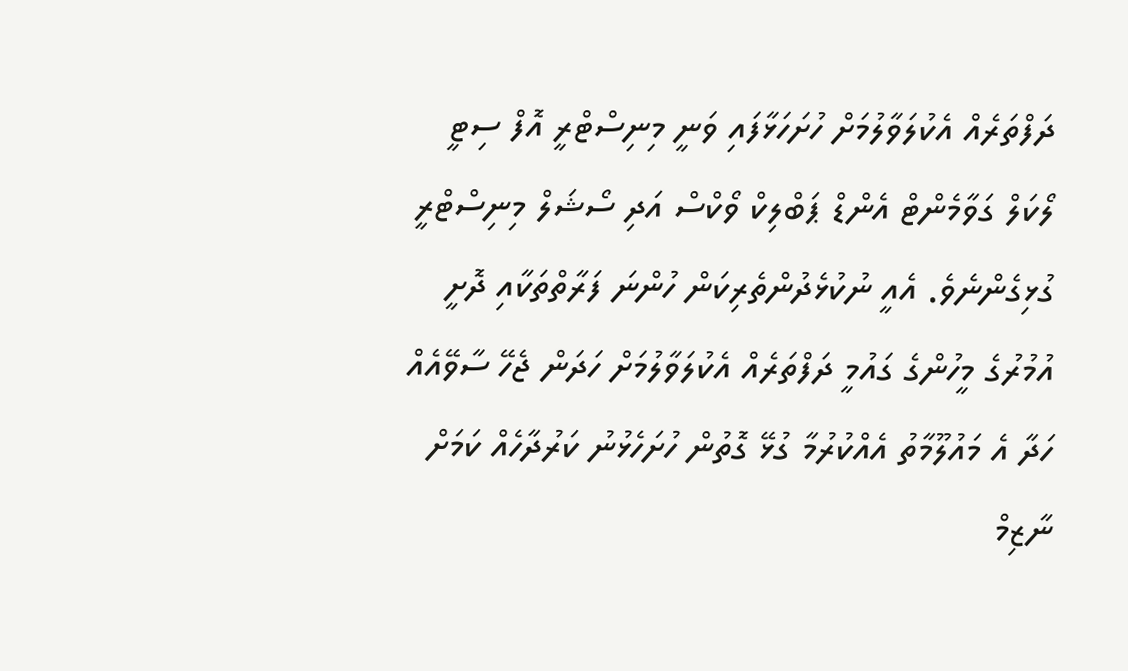ދަފްތަރެއް އެކުލަވާލުމަށް ހުށަހަޅާފައި ވަނީ މިނިސްޓްރީ އޮފް ސިޓީ ލޯކަލް ގަވާމެންޓް އެންޑް ޕަބްލިކް ވޯކްސް އަދި ސޯޝަލް މިނިސްޓްރީ ގުޅިގެންނެވެ. އެއީ ނުކުޅެދުންތެރިކަން ހުންނަ ފަރާތްތަކާއި ދޮށީ އުމުރުގެ މީހުންގެ ގައުމީ ދަފްތަރެއް އެކުލަވާލުމަށް ހަދަން ޖެހޭ ސާވޭއެއް ހަދާ އެ މައުލޫމާތު އެއްކުރުމާ ގުޅޭ ގޮތުން ހުށަހެޅުނު ކަރުދާހެއް ކަމަށް ނާޒިމް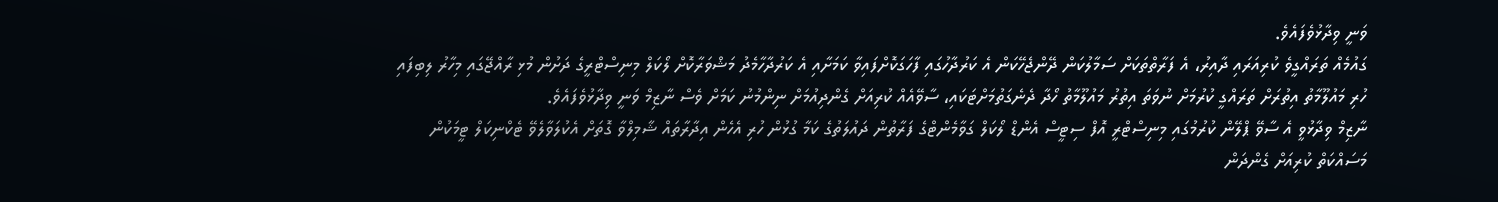ވަނީ ވިދާޅުވެފައެވެ.
ގައުމެއް ތަރައްގީވެ ކުރިއަރައި ދާއިރު، އެ ފަރާތްތަކަށް ސަމާލުކަން ދޭންޖެހޭކަން އެ ކަރުދާހުގައި ފާހަގަކޮށްފައިވާ ކަމަށާއި އެ ކަރުދާހާމެދު މަޝްވަރާކޮށް ލޯކަލް މިނިސްޓްރީގެ ދަށުން މުޅި ރާއްޖޭގައި މިހާރު ލިބިފައި ހުރި މައުލޫމާތު އިތުރަށް ތަރައްގީ ކުރުމަށް ނުވަތަ އިތުރު މައުލޫމާތު ހޯދާ ދެނެގަތުމަށްޓަކައި، ސާވޭއެއް ކުރިއަށް ގެންދިއުމަށް ނިންމުނު ކަމަށް ވެސް ނާޒިމް ވަނީ ވިދާޅުވެފައެވެ.
ނާޒިމް ވިދާޅުވީ އެ ސާވޭ ޕްލޭން ކުރުމުގައި މިނިސްޓްރީ އޮފް ސިޓީސް އެންޑް ލޯކަލް ގަވާމެންޓްގެ ފަރާތުން ދައުލަތުގެ ކަމާ ގުޅުން ހުރި އެހެން އިދާރާތައް ޝާމިލްވާ ގޮތަށް އެކުލަވާލެވޭ ޓެކްނިކަލް ޓީމަކުން މަސައްކަތް ކުރިއަށް ގެންދަން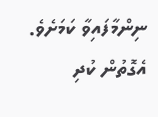ނިންމާފައިވާ ކަމަށެވެ.
އެގޮތުން ކުދި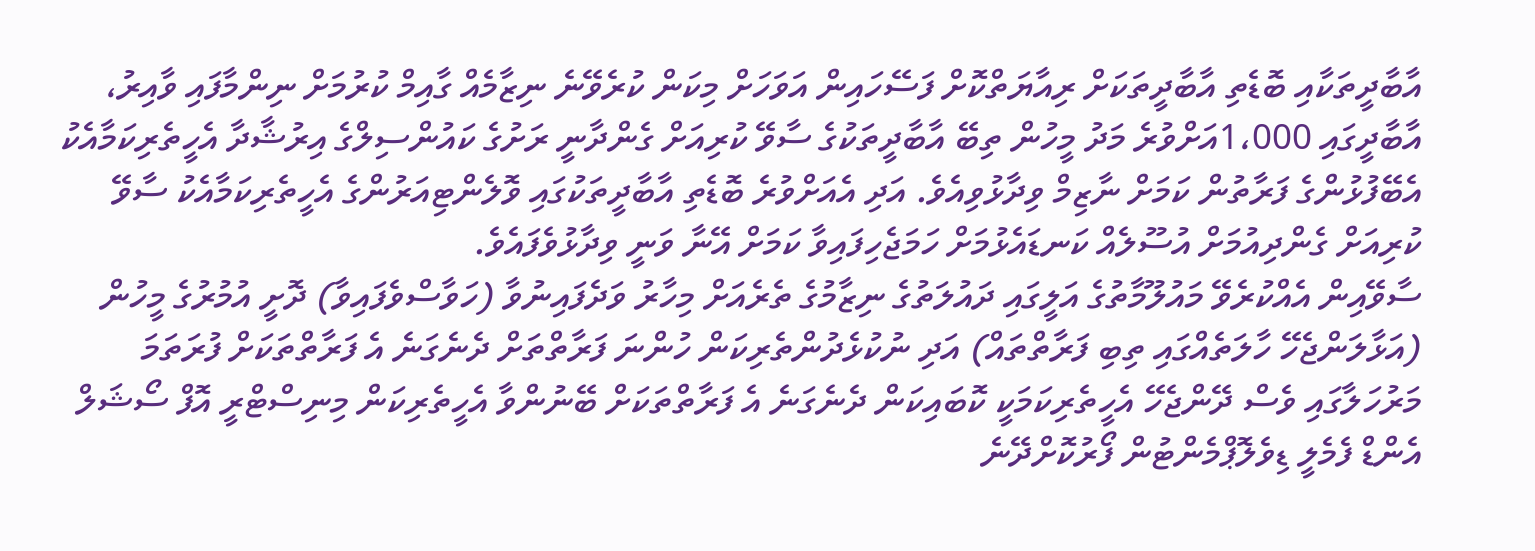އާބާދީތަކާއި ބޮޑެތި އާބާދީތަކަށް ރިއާޔަތްކޮށް ފަސޭހައިން އަވަހަށް މިކަން ކުރެވޭނެ ނިޒާމެއް ގާއިމް ކުރުމަށް ނިންމާފައި ވާއިރު، އާބާދީގައި 1،000އަށްވުރެ މަދު މީހުން ތިބޭ އާބާދީތަކުގެ ސާވޭ ކުރިއަށް ގެންދާނީ ރަށުގެ ކައުންސިލްގެ އިރުޝާދާ އެހީތެރިކަމާއެކު އެބޭފުޅުންގެ ފަރާތުން ކަމަށް ނާޒިމް ވިދާޅުވިއެވެ. އަދި އެއަށްވުރެ ބޮޑެތި އާބާދީތަކުގައި ވޮލެންޓިއަރުންގެ އެހީތެރިކަމާއެކު ސާވޭ ކުރިއަށް ގެންދިއުމަށް އުސޫލެއް ކަނޑައެޅުމަށް ހަމަޖެހިފައިވާ ކަމަށް އޭނާ ވަނީ ވިދާޅުވެފައެވެ.
ސާވޭއިން އެއްކުރެވޭ މައުލޫމާތުގެ އަލީގައި ދައުލަތުގެ ނިޒާމުގެ ތެރެއަށް މިހާރު ވަދެފައިނުވާ (ހަވާސްވެފައިވާ) ދޮށީ އުމުރުގެ މީހުން (އަޅާލަންޖެހޭ ހާލަތެއްގައި ތިބި ފަރާތްތައް) އަދި ނުކުޅެދުންތެރިކަން ހުންނަ ފަރާތްތަށް ދެނެގަނެ އެ ފަރާތްތަކަށް ފުރަތަމަ މަރުހަލާގައި ވެސް ދޭންޖެހޭ އެހީތެރިކަމަކީ ކޮބައިކަން ދެނެގަނެ އެ ފަރާތްތަކަށް ބޭނުންވާ އެހީތެރިކަން މިނިސްޓްރީ އޮފް ސޯޝަލް އެންޑް ފެމެލީ ޑިވެލޮޕްމެންޓުން ފޯރުކޮށްދޭނެ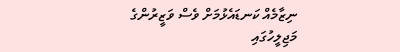ނިޒާމެއް ކަނޑައެޅުމަށް ވެސް ވަޒީރުންގެ މަޖިލީހުގައި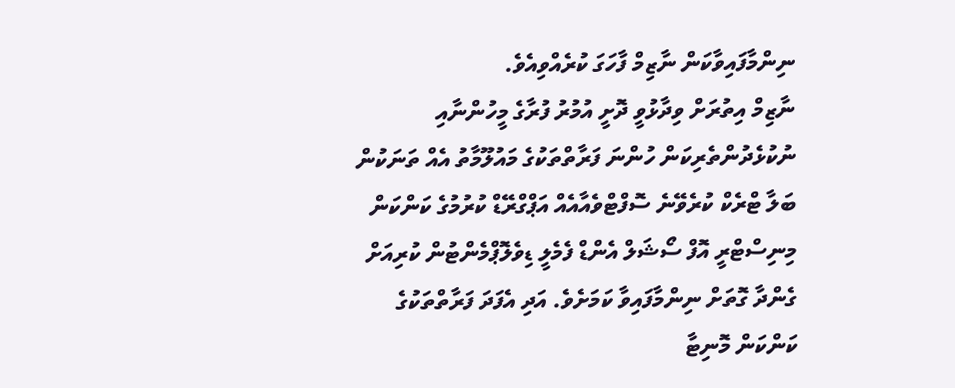ނިންމާފައިވާކަން ނާޒިމް ފާހަގަ ކުރެއްވިއެވެ.
ނާޒިމް އިތުރަށް ވިދާޅުވީ ދޮށީ އުމުރު ފުރާގެ މީހުންނާއި ނުކުޅެދުންތެރިކަން ހުންނަ ފަރާތްތަކުގެ މައުލޫމާތު އެއް ތަނަކުން ބަލާ ޓްރެކް ކުރެވޭނެ ސޮފްޓްވެއާއެއް އަޕްގްރޭޑް ކުރުމުގެ ކަންކަން މިނިސްޓްރީ އޮފް ސޯޝަލް އެންޑް ފެމެލީ ޑިވެލޮޕްމެންޓުން ކުރިއަށް ގެންދާ ގޮތަށް ނިންމާފައިވާ ކަމަށެވެ. އަދި އެފަދަ ފަރާތްތަކުގެ ކަންކަން މޮނިޓާ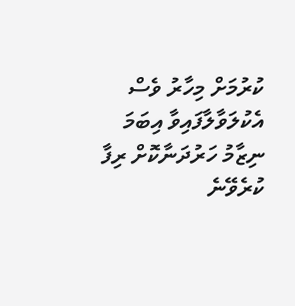ކުރުމަށް މިހާރު ވެސް އެކުލަވާލާފައިވާ އިބަމަ ނިޒާމު ހަރުދަނާކޮށް ރިފާ ކުރެވޭނެ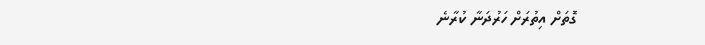ގޮތަށް އިތުރަށް ހަރުދަނާ ކުރާނެ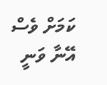ކަމަށް ވެސް އޭނާ ވަނީ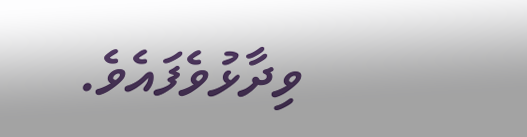ވިދާޅުވެފައެވެ.